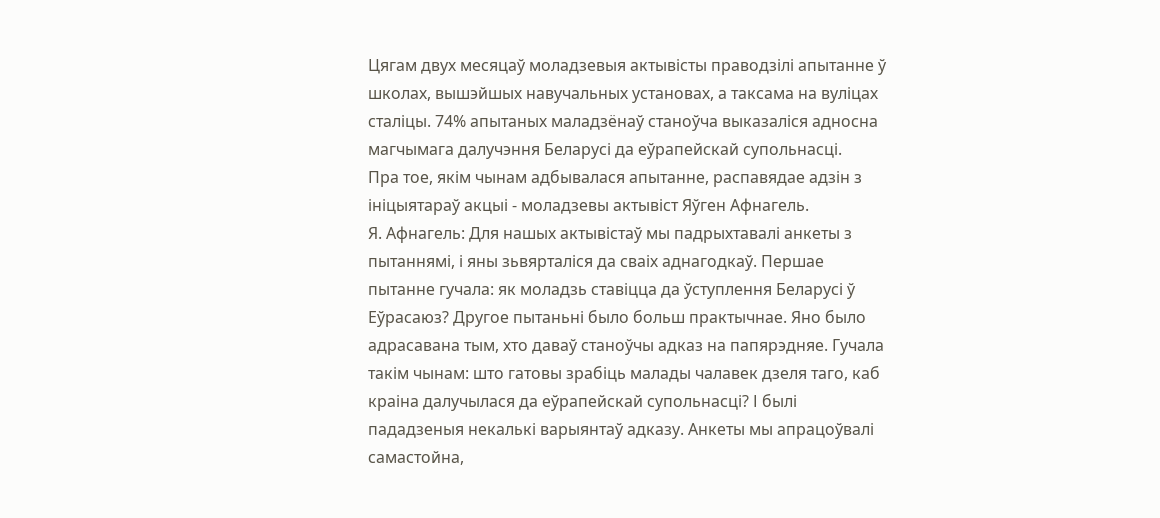Цягам двух месяцаў моладзевыя актывісты праводзілі апытанне ў школах, вышэйшых навучальных установах, а таксама на вуліцах сталіцы. 74% апытаных маладзёнаў станоўча выказаліся адносна магчымага далучэння Беларусі да еўрапейскай супольнасці.
Пра тое, якім чынам адбывалася апытанне, распавядае адзін з ініцыятараў акцыі - моладзевы актывіст Яўген Афнагель.
Я. Афнагель: Для нашых актывістаў мы падрыхтавалі анкеты з пытаннямі, і яны зьвярталіся да сваіх аднагодкаў. Першае пытанне гучала: як моладзь ставіцца да ўступлення Беларусі ў Еўрасаюз? Другое пытаньні было больш практычнае. Яно было адрасавана тым, хто даваў станоўчы адказ на папярэдняе. Гучала такім чынам: што гатовы зрабіць малады чалавек дзеля таго, каб краіна далучылася да еўрапейскай супольнасці? І былі пададзеныя некалькі варыянтаў адказу. Анкеты мы апрацоўвалі самастойна,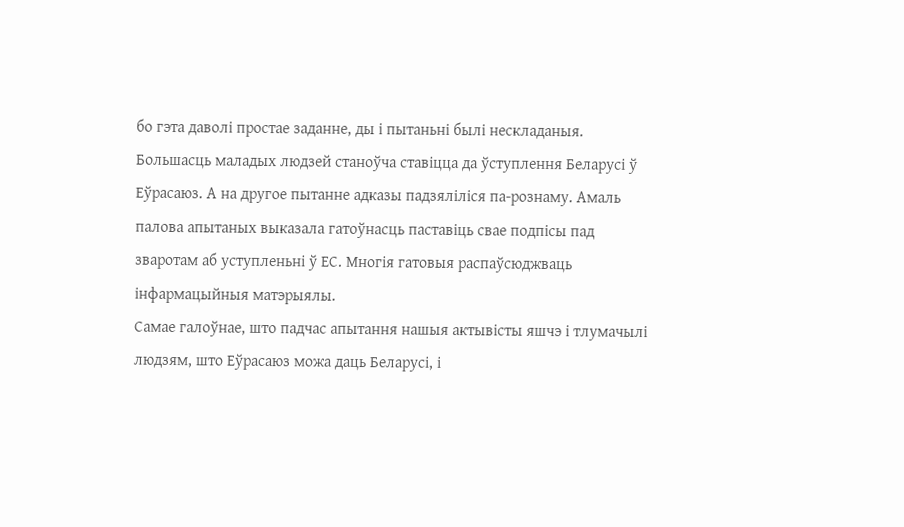бо гэта даволі простае заданне, ды і пытаньні былі нескладаныя.
Большасць маладых людзей станоўча ставіцца да ўступлення Беларусі ў Еўрасаюз. А на другое пытанне адказы падзяліліся па-рознаму. Амаль палова апытаных выказала гатоўнасць паставіць свае подпісы пад зваротам аб уступленьні ў ЕС. Многія гатовыя распаўсюджваць інфармацыйныя матэрыялы.
Самае галоўнае, што падчас апытання нашыя актывісты яшчэ і тлумачылі людзям, што Еўрасаюз можа даць Беларусі, і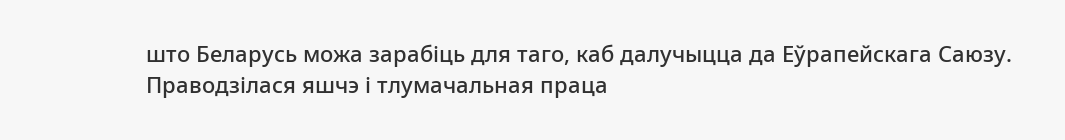што Беларусь можа зарабіць для таго, каб далучыцца да Еўрапейскага Саюзу. Праводзілася яшчэ і тлумачальная праца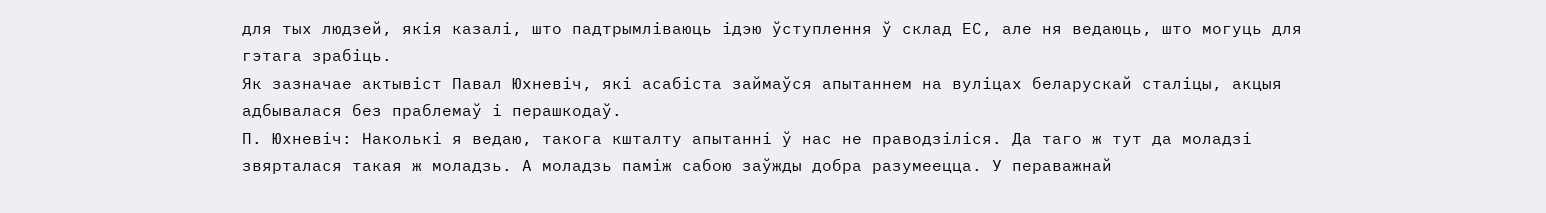для тых людзей, якія казалі, што падтрымліваюць ідэю ўступлення ў склад ЕС, але ня ведаюць, што могуць для гэтага зрабіць.
Як зазначае актывіст Павал Юхневіч, які асабіста займаўся апытаннем на вуліцах беларускай сталіцы, акцыя адбывалася без праблемаў і перашкодаў.
П. Юхневіч: Наколькі я ведаю, такога кшталту апытанні ў нас не праводзіліся. Да таго ж тут да моладзі звярталася такая ж моладзь. А моладзь паміж сабою заўжды добра разумеецца. У пераважнай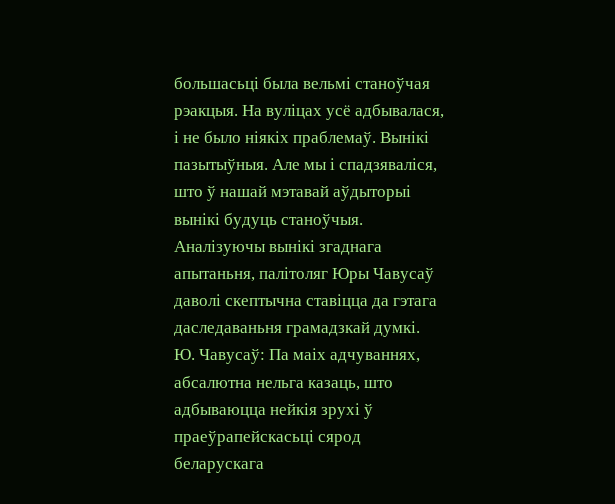большасьці была вельмі станоўчая рэакцыя. На вуліцах усё адбывалася, і не было ніякіх праблемаў. Вынікі пазытыўныя. Але мы і спадзяваліся, што ў нашай мэтавай аўдыторыі вынікі будуць станоўчыя.
Аналізуючы вынікі згаднага апытаньня, палітоляг Юры Чавусаў даволі скептычна ставіцца да гэтага даследаваньня грамадзкай думкі.
Ю. Чавусаў: Па маіх адчуваннях, абсалютна нельга казаць, што адбываюцца нейкія зрухі ў праеўрапейскасьці сярод беларускага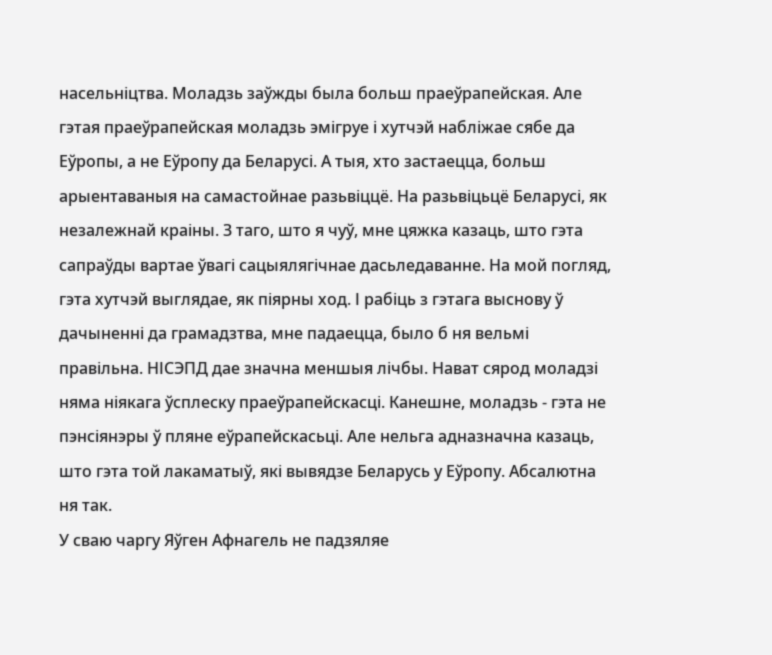насельніцтва. Моладзь заўжды была больш праеўрапейская. Але гэтая праеўрапейская моладзь эмігруе і хутчэй набліжае сябе да Еўропы, а не Еўропу да Беларусі. А тыя, хто застаецца, больш арыентаваныя на самастойнае разьвіццё. На разьвіцьцё Беларусі, як незалежнай краіны. З таго, што я чуў, мне цяжка казаць, што гэта сапраўды вартае ўвагі сацыялягічнае дасьледаванне. На мой погляд, гэта хутчэй выглядае, як піярны ход. І рабіць з гэтага выснову ў дачыненні да грамадзтва, мне падаецца, было б ня вельмі правільна. НІСЭПД дае значна меншыя лічбы. Нават сярод моладзі няма ніякага ўсплеску праеўрапейскасці. Канешне, моладзь - гэта не пэнсіянэры ў пляне еўрапейскасьці. Але нельга адназначна казаць, што гэта той лакаматыў, які вывядзе Беларусь у Еўропу. Абсалютна ня так.
У сваю чаргу Яўген Афнагель не падзяляе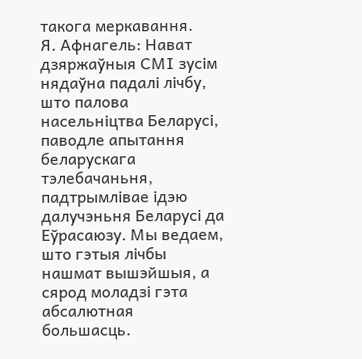такога меркавання.
Я. Афнагель: Нават дзяржаўныя СМІ зусім нядаўна падалі лічбу, што палова насельніцтва Беларусі, паводле апытання беларускага тэлебачаньня, падтрымлівае ідэю далучэньня Беларусі да Еўрасаюзу. Мы ведаем, што гэтыя лічбы нашмат вышэйшыя, а сярод моладзі гэта абсалютная большасць.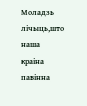Моладзь лічыць,што наша краіна павінна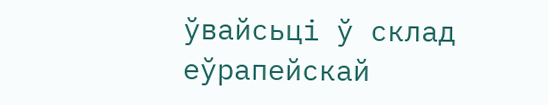ўвайсьці ў склад еўрапейскай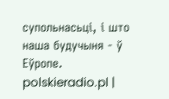супольнасьці, і што наша будучыня - ў Еўропе.
polskieradio.pl |